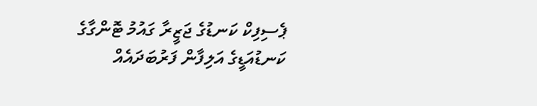ޕެސިފިކް ކަނޑުގެ ޖަޒީރާ ގައުމު ޓޮންގާގެ ކަނޑުއަޑީގެ އަލިފާން ފަރުބަދައެއް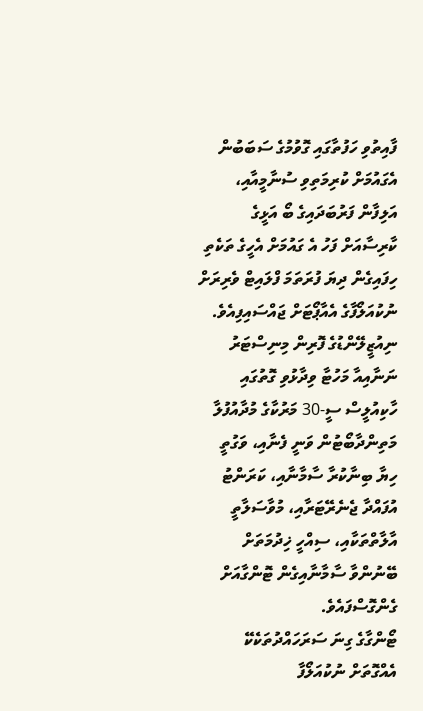ފާއިތުވި ހަފުތާގައި ގޮވުމުގެ ސަބަބުން އެގައުމަށް ކުރިމަތިވި ސުނާމީއާއި، އަލިފާން ފަރުބަދައިގެ ބޯ އަޅީގެ ކާރިސާއަށް ފަހު އެ ގައުމަށް އެހީގެ ތަކެތި ހިފައިގެން ދިޔަ ފުރަތަމަ ފްލައިޓް ވެރިރަށް ނުކުއަލޯފާގެ އެއާޕޯޓަށް ޖައްސައިފިއެވެ.
ނިއުޒީލޭންޑުގެ ފޮރިން މިނިސްޓަރު ނަނާއިއާ މަހުޓާ ވިދާޅުވި ގޮތުގައި ހާކިއުލީސް ސީ-30 މަރުކާގެ މުދާއުފުލާ މަތިންދާބޯޓުން ވަނީ ފެނާއި، ވަގުތީ ހިޔާ ބިނާކުރާ ސާމާނާއި، ކަރަންޓު އުފައްދާ ޖެނެރޭޓަރާއި، މުވާސަލާތީ އާލާތްތަކާއި، ސިއްހީ ޚިދުމަތަށް ބޭނުންވާ ސާމާނާއިގެން ޓޮންގާއަށް ގެންގޮސްފައެވެ.
ޓޯންގާގެ ގިނަ ސަރަހައްދުތަކެކޭ އެއްގޮތަށް ނުކުއަލޯފާ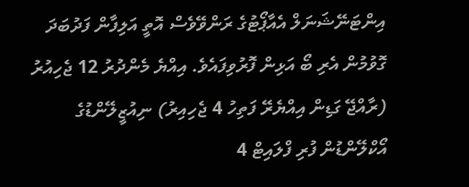އިންޓަނޭޝަނަލް އެއާޕޯޓުގެ ރަންވޭވެސް އޮތީ އަލިފާން ފަދުބަދަ ގޮވުމުން އެރި ބޯ އަޅިން ފޮރުވިފައެވެ. އިއްޔެ މެންދުރު 12 ޖެހިއުރު (ރާއްޖޭ ގަޑިން އިއްޔެރޭ ފަތިހު 4 ޖެހިއިރު) ނިއުޒީލޭންޑުގެ އޯކްލޭންޑުން ފުރި ފްލައިޓް 4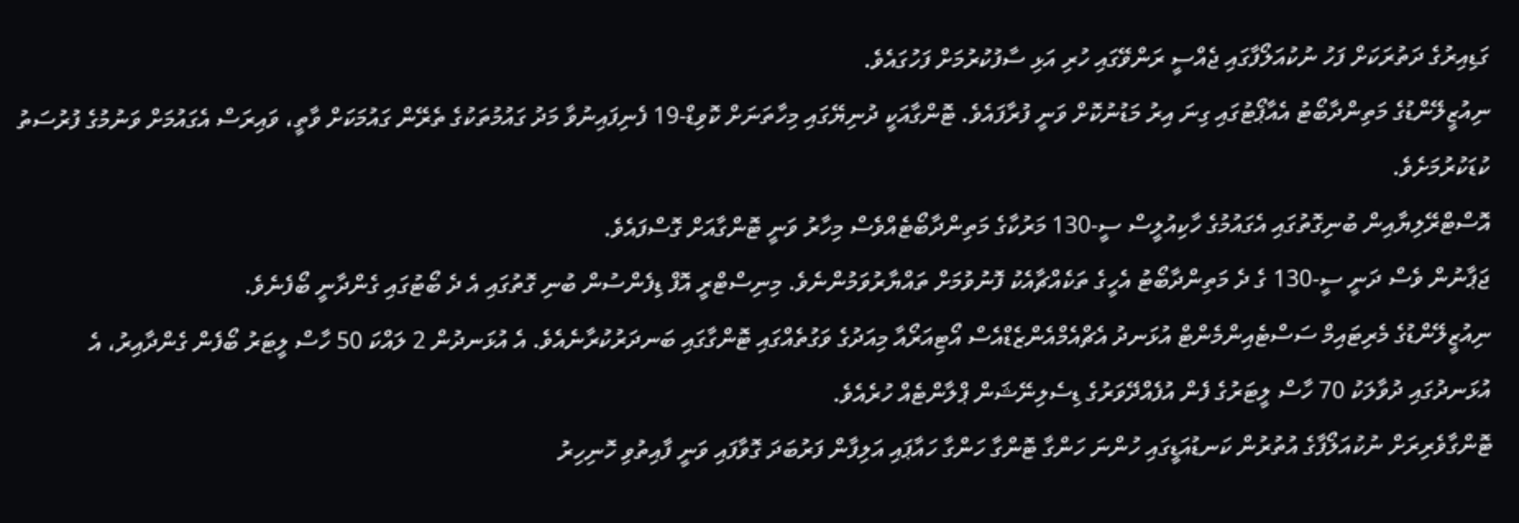ގަޑިއިރުގެ ދަތުރަކަށް ފަހު ނުކުއަލޯފާގައި ޖެއްސީ ރަންވޭގައި ހުރި އަޅި ސާފުކުރުމަށް ފަހުގައެވެ.
ނިއުޒީލޭންޑުގެ މަތިންދާބޯޓު އެއާޕޯޓުގައި ގިނަ އިރު މަޑުނުކޮށް ވަނީ ފުރާފައެވެ. ޓޮންގާއަކީ ދުނިޔޭގައި މިހާތަނަށް ކޮވިޑް-19 ފެނިފައިނުވާ މަދު ގައުމުތަކުގެ ތެރޭން ގައުމަކަށް ވާތީ، ވައިރަސް އެގައުމަށް ވަނުމުގެ ފުރުސަތު ކުޑަކުރުމަށެވެ.
އޮސްޓްރޭލިޔާއިން ބުނިގޮތުގައި އެގައުމުގެ ހާކިއުލީސް ސީ-130 މަރުކާގެ މަތިންދާބޯޓެއްވެސް މިހާރު ވަނީ ޓޮންގާއަށް ގޮސްފައެވެ.
ޖަޕާނުން ވެސް ދަނީ ސީ-130 ގެ ދެ މަތިންދާބޯޓު އެހީގެ ތަކެއްޗާއެކު ފޮނުވުމަށް ތައްޔާރުވަމުންނެވެ. މިނިސްޓްރީ އޮފް ޑިފެންސުން ބުނި ގޮތުގައި އެ ދެ ބޯޓުގައި ގެންދާނީ ބޯފެނެވެ.
ނިއުޒީލޭންޑުގެ މެރިޓައިމް ސަސްޓެއިންމެންޓް އުޅަނދު އެޗްއެމްއެންޒެޑްއެސް އޯޓިއަރޯއާ މިއަދުގެ ވަގުތެއްގައި ޓޮންގާގައި ބަނދަރުކުރާނެއެވެ. އެ އުޅަނދުން 2 ލައްކަ 50 ހާސް ލީޓަރު ބޯފެން ގެންދާއިރު، އެ އުޅަނދުގައި ދުވާލަކު 70 ހާސް ލީޓަރުގެ ފެން އުފެއްދޭވަރުގެ ޑިސެލިނޭޝަން ޕްލާންޓެއް ހުރެއެވެ.
ޓޮންގާވެރިރަށް ނުކުއަލޯފާގެ އުތުރުން ކަނޑުއަޑީގައި ހުންނަ ހަންގާ ޓޮންގާ ހަންގާ ހައާޕައި އަލިފާން ފަރުބަދަ ގޮވާފައި ވަނީ ފާއިތުވި ހޮނިހިރު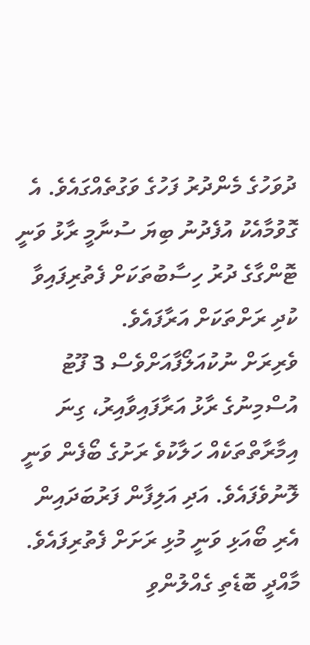ދުވަހުގެ މެންދުރު ފަހުގެ ވަގުތެއްގައެވެ. އެ ގޮވުމާއެކު އުފެދުނު ބިޔަ ސުނާމީ ރާޅު ވަނީ ޓޮންގާގެ ދުރު ހިސާބުތަކަށް ފެތުރިފައިވާ ކުދި ރަށްތަކަށް އަރާފައެވެ.
ވެރިރަށް ނުކުއަލޯފާއަށްވެސް 3 ފޫޓު އުސްމިނުގެ ރާޅު އަރާފައިވާއިރު، ގިނަ އިމާރާތްތަކެއް ހަލާކުވެ ރަށުގެ ބޯފެން ވަނީ ލޮނުވެފައެވެ. އަދި އަލިފާން ފަރުބަދައިން އެރި ބޯއަޅި ވަނީ މުޅި ރަށަށް ފެތުރިފައެވެ. މާއްދީ ބޮޑެތި ގެއްލުންވި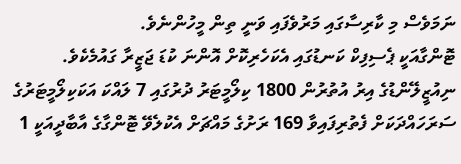ނަމަވެސް މި ކާރިސާގައި މަރުވެފައި ވަނީ ތިން މީހުންނެވެ.
ޓޮންގާއަކީ ޕެސިފިކް ކަނޑުގައި އެކަހެރިކޮށް އޮންނަ ކުޑަ ޖަޒީރާ ގައުމެކެވެ. ނިއުޒީލޭންޑުގެ އިރު އުތުރުން 1800 ކިލޯމީޓަރު ދުރުގައި 7 ލައްކަ އަކަކިލޯމީޓަރުގެ ސަރަހައްދަކަށް ފެތުރިފައިވާ 169 ރަށުގެ މައްޗަށް އެކުލެވޭ ޓޮންގާގެ އާބާދީއަކީ 1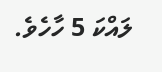ލައްކަ 5 ހާހެވެ.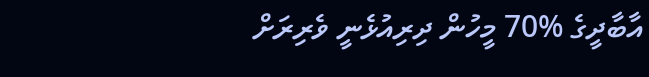އާބާދީގެ %70 މީހުން ދިރިއުޅެނީ ވެރިރަށް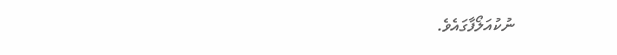ނުކުއަލޯފާގައެވެ.